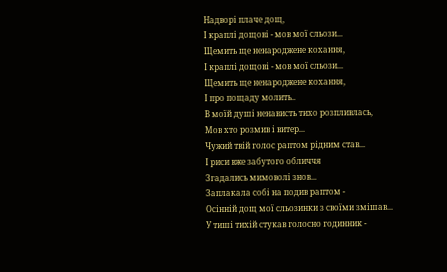Надворі плаче дощ,
І краплі дощові - мов мої сльози...
Щемить ще ненароджене кохання,
І краплі дощові - мов мої сльози...
Щемить ще ненароджене кохання,
І про пощаду молить..
В моїй душі ненависть тихо розпливлась,
Мов хто розмив і витер...
Чужий твій голос раптом рідним став...
І риси вже забутого обличчя
Згадались мимоволі знов...
Заплакала собі на подив раптом -
Осінній дощ мої сльозинки з своїми змішав...
У тиші тихій стукав голосно годинник -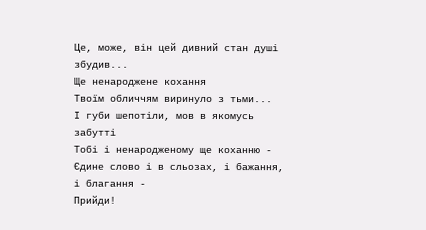Це, може, він цей дивний стан душі збудив...
Ще ненароджене кохання
Твоїм обличчям виринуло з тьми...
І губи шепотіли, мов в якомусь забутті
Тобі і ненародженому ще коханню -
Єдине слово і в сльозах, і бажання, і благання -
Прийди!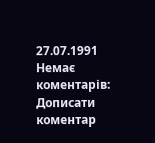27.07.1991
Немає коментарів:
Дописати коментар